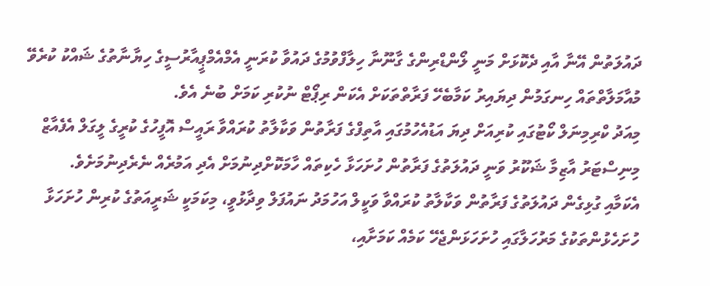ދައުލަތުން އޭނާ އާއި ދެކޮޅަށް މަނީ ލޯންޑްރިންގެ ގާނޫނާ ހިލާފްވުމުގެ ދައުވާ ކުރަނީ އެމްއެމްޕީއާރުސީގެ ހިޔާނާތުގެ ޝައްކު ކުރެވޭ މުއާމަލާތްތައް ހިނގަމުން ދިޔައިރު ކަމާބެހޭ ފަރާތްތަކަށް އެކަން ރިޕޯޓް ނުކުރި ކަމަށް ބުނެ އެވެ.
މިއަދު ކްރިމިނަލް ކޯޓުގައި ކުރިއަށް ދިޔަ އަޑުއެހުމުގައި އާތިފްގެ ފަރާތުން ވަކާލާތު ކުރައްވާ ރައީސް އޮފީހުގެ ކުރީގެ ލީގަލް އެފެއާޒް މިނިސްޓަރު އާޒިމާ ޝަކޫރު ވަނީ ދައުލަތުގެ ފަރާތުން ހުށަހަޅާ ހެކިތައް ހާމަކޮށްދިނުމަށް އެދި އަމުރެއް ނެރެދިނުމަށެވެ.
އެކަމާއި ގުޅިގެން ދައުލަތުގެ ފަރާތުން ވަކާލާތު ކުރައްވާ ވަކީލް އަހުމަދު ނައުފަލް ވިދާޅުވީ، މިކަމަކީ ޝަރީއަތުގެ ކުރިން ހުށަހަޅާ ހުށަހެޅުންތަކުގެ މަރުހަލާގައި ހުށަހަޅަންޖެހޭ ކަމެއް ކަމަށާއި،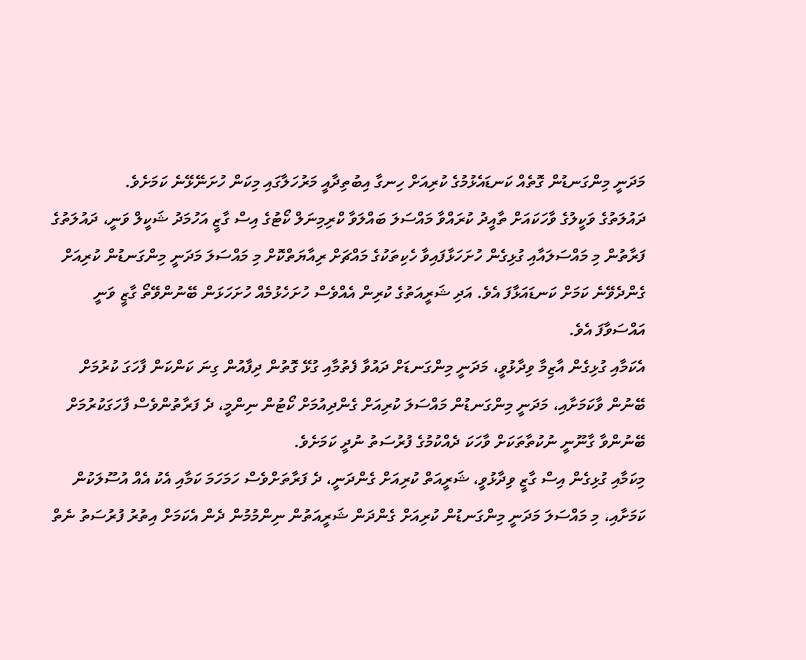މަދަނީ މިންގަނޑުން ގޮތެއް ކަނޑައެޅުމުގެ ކުރިއަށް ހިނގާ އިބުތިދާއީ މަރުހަލާގައި މިކަން ހުށަނޭޅޭނެ ކަމަށެވެ.
ދައުލަތުގެ ވަކީލުގެ ވާހަކައަށް ތާއީދު ކުރައްވާ މައްސަލަ ބައްލަވާ ކްރިމިނަލް ކޯޓުގެ އިސް ގާޒީ އަހުމަދު ޝަކީލް ވަނީ، ދައުލަތުގެ ފަރާތުން މި މައްސަލައާއި ގުޅިގެން ހުށަހަޅާފައިވާ ހެކިތަކުގެ މައްޗަށް ރިއާޔަތްކޮށް މި މައްސަލަ މަދަނީ މިންގަނޑުން ކުރިއަށް ގެންދެވޭނެ ކަމަށް ކަނޑައަޅާފަ އެވެ. އަދި ޝަރީއަތުގެ ކުރިން އެއްވެސް ހުށަހެޅުމެއް ހުށަހަޅަން ބޭނުންވޭތޯ ގާޒީ ވަނީ އައްސަވާފަ އެވެ.
އެކަމާއި ގުޅިގެން އާޒިމާ ވިދާޅުވީ، މަދަނީ މިންގަނޑަށް ދައުވާ ފެތުމާއި ގުޅޭ ގޮތުން ދިފާއުން ގިނަ ކަންކަން ފާހަގަ ކުރުމަށް ބޭނުން ވާކަމަށާއި، މަދަނީ މިންގަނޑުން މައްސަލަ ކުރިއަށް ގެންދިއުމަށް ކޯޓުން ނިންމީ، ދެ ފަރާތުންވެސް ފާހަގަކުރުމަށް ބޭނުންވާ ގާނޫނީ ނުކުތާތަކަށް ވާހަކަ ދެއްކުމުގެ ފުރުސަތު ނުދީ ކަމަށެވެ.
މިކަމާއި ގުޅިގެން އިސް ގާޒީ ވިދާޅުވީ، ޝަރީއަތް ކުރިއަށް ގެންދަނީ، ދެ ފަރާތަށްވެސް ހަމަހަމަ ކަމާއި އެކު އެއް އުސޫލަކުން ކަމަށާއި، މި މައްސަލަ މަދަނީ މިންގަނޑުން ކުރިއަށް ގެންދަން ޝަރީއަތުން ނިންމުމުން ދެން އެކަމަށް އިތުރު ފުރުސަތު ނެތް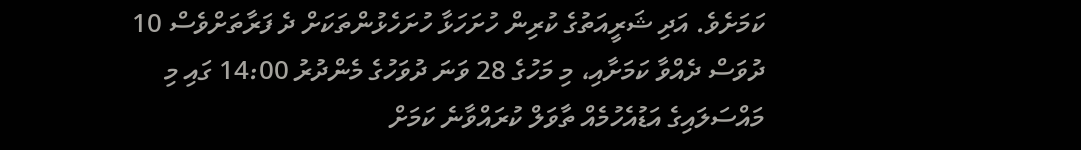ކަމަށެވެ. އަދި ޝަރީއަތުގެ ކުރިން ހުށަހަޅާ ހުށަހެޅުންތަކަށް ދެ ފަރާތަށްވެސް 10 ދުވަސް ދެއްވާ ކަމަށާއި، މި މަހުގެ 28 ވަނަ ދުވަހުގެ މެންދުރު 14:00 ގައި މި މައްސަލައިގެ އަޑުއެހުމެއް ތާވަލް ކުރައްވާނެ ކަމަށް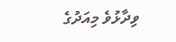ވިދާޅުވެ މިއަދުގެ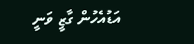އަޑުއެހުން ގާޒީ ވަނީ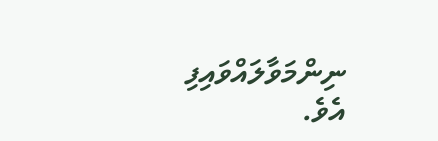ނިންމަވާލައްވައިފި އެވެ.